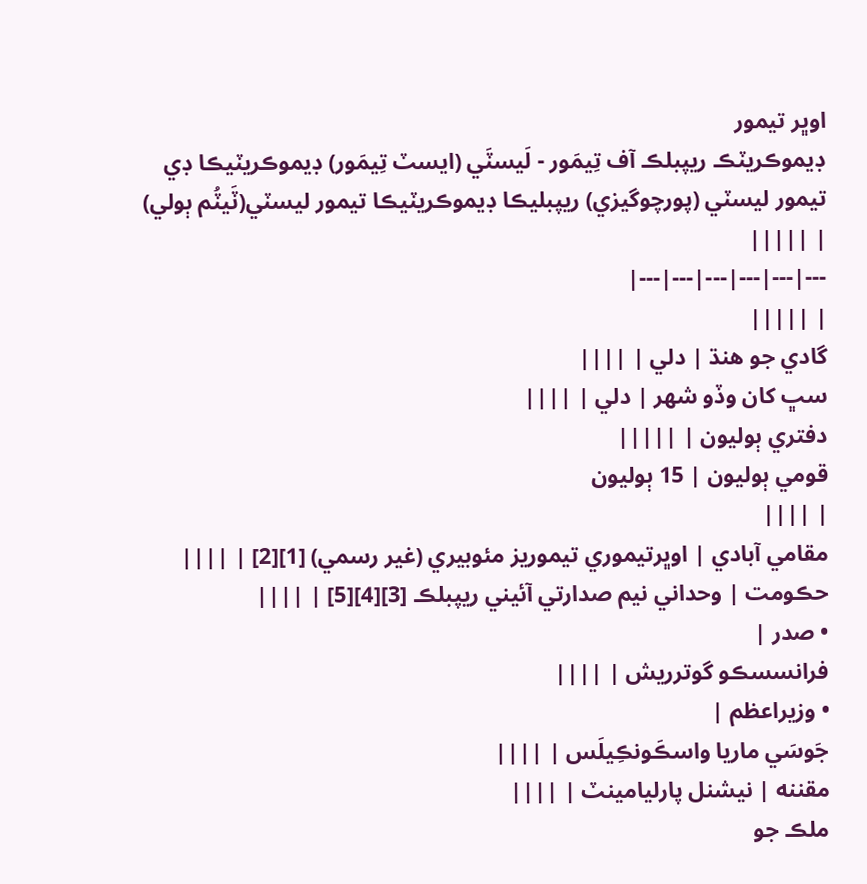اوڀر تيمور
ڊيموڪريٽڪ ريپبلڪ آف تِيمَور - لَيسٽَي (ايسٽ تِيمَور) ڊيموڪريٽيڪا ڊي تيمور ليسٽي (پورچوگيزي) ريپبليڪا ڊيموڪريٽيڪا تيمور ليسٽي(ٽَيٽُم ٻولي) | |||||
---|---|---|---|---|---|
| |||||
گادي جو هنڌ | دلي | ||||
سڀ کان وڏو شهر | دلي | ||||
دفتري ٻوليون | |||||
قومي ٻوليون | 15 ٻوليون
| ||||
مقامي آبادي | اوڀرتيموري تيموريز مئوبيري (غير رسمي) [1][2] | ||||
حڪومت | وحداني نيم صدارتي آئيني ريپبلڪ [3][4][5] | ||||
• صدر |
فرانسسڪو گوترريش | ||||
• وزيراعظم |
جَوسَي ماريا واسڪَونڪِيلَس | ||||
مقننه | نيشنل پارليامينٽ | ||||
ملڪ جو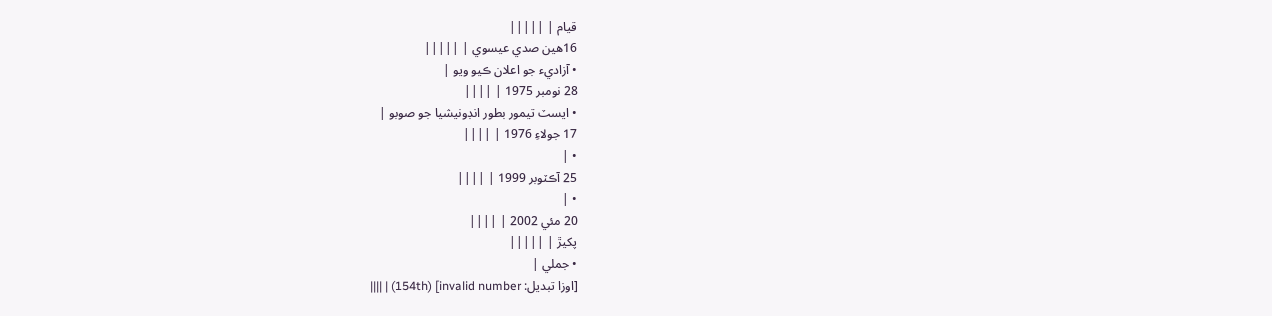قيام | |||||
16ھين صدي عيسوي | |||||
• آزاديء جو اعلان ڪيو ويو |
28 نومبر 1975 | ||||
• ايسٽ تيمور بطور انڊونيشيا جو صوبو |
17 جولاءِ 1976 | ||||
• |
25 آڪٽوبر 1999 | ||||
• |
20 مئي 2002 | ||||
پکيڙ | |||||
• جملي |
[اوزا تبديل: invalid number] (154th) | ||||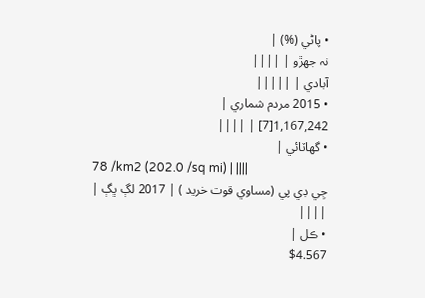• پاڻي (%) |
نہ جھڙو | ||||
آبادي | |||||
• 2015 مردم شماري |
1,167,242[7] | ||||
• گھاٽائي |
78 /km2 (202.0 /sq mi) | ||||
جِي ڊي پي (مساوي قوت خريد ) | 2017 لڳ ڀڳ | ||||
• ڪل |
$4.567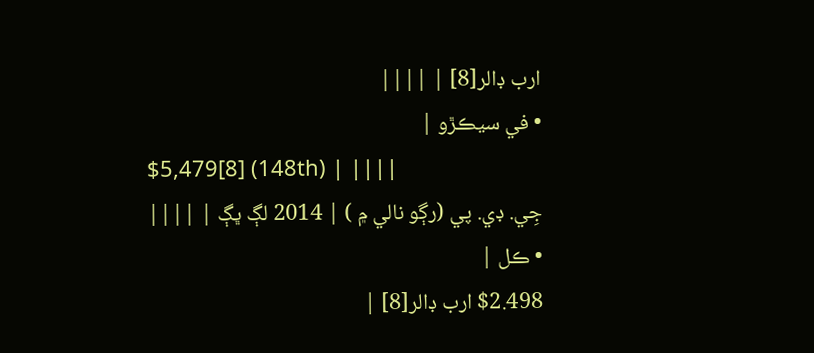ارب ڊالر[8] | ||||
• في سيڪڙو |
$5,479[8] (148th) | ||||
جِي. ڊي. پي (رڳو نالي ۾ ) | 2014 لڳ ڀڳ | ||||
• ڪل |
$2.498 ارب ڊالر[8] |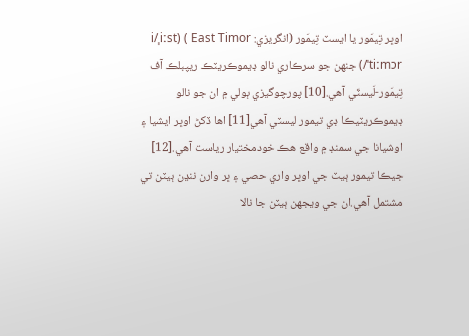اوڀر تِيمَور يا ايسٽ تِيمَور (انگريزي: East Timor ) (i/ˌiːst ˈtiːmɔr/) جنھن جو سرڪاري نالو ڊيموڪريٽڪ ريپبلڪ آف تِيمَور-لَيسٽَي آھي.[10] پورچوگيزي ٻولي ۾ ان جو نالو ڊيموڪريٽيڪا ڊي تيمور ليسٽي آھي[11] اھا ڏکڻ اوڀر ايشيا ۽ اوشيانا جي سمنڊ ۾ واقع ھڪ خودمختيار رياست آھي.[12] جيڪا تيمور ٻيٽ جي اوڀر واري حصي ۽ ڀر وارن ننڍن ٻيٽن تي مشتمل آهي.ان جي ويجھن ٻيٽن جا نالا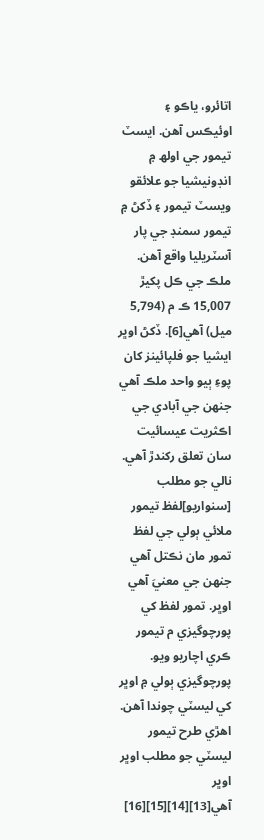اتائرو، ياڪو ۽ اوئيڪس آھن. ايسٽ تيمور جي اولھ ۾ انڊونيشيا جو علائقو ويسٽ تيمور ۽ ڏکڻ ۾ تيمور سمنڊ جي پار آسٽريليا واقع آھن. ملڪ جي ڪل پکيڙ 15,007 ڪ م (5,794 ميل) آهي[6]. ڏکڻ اوڀر ايشيا جو فلپائينز کان پوءِ ٻيو واحد ملڪ آهي جنھن جي آبادي جي اڪثريت عيسائيت سان تعلق رکندڙ آھي.
نالي جو مطلب
[سنواريو]لفظ تيمور ملائي ٻولي جي لفظ تمور مان نڪتل آهي جنھن جي معنيَ آهي اوڀر. تمور لفظ کي پورچوگيزي م تيمور ڪري اچاريو ويو. پورچوگيزي ٻولي ۾ اوڀر کي ليسٽي چوندا آهن. اھڙي طرح تيمور ليسٽي جو مطلب اوڀر اوڀر آهي[13][14][15][16]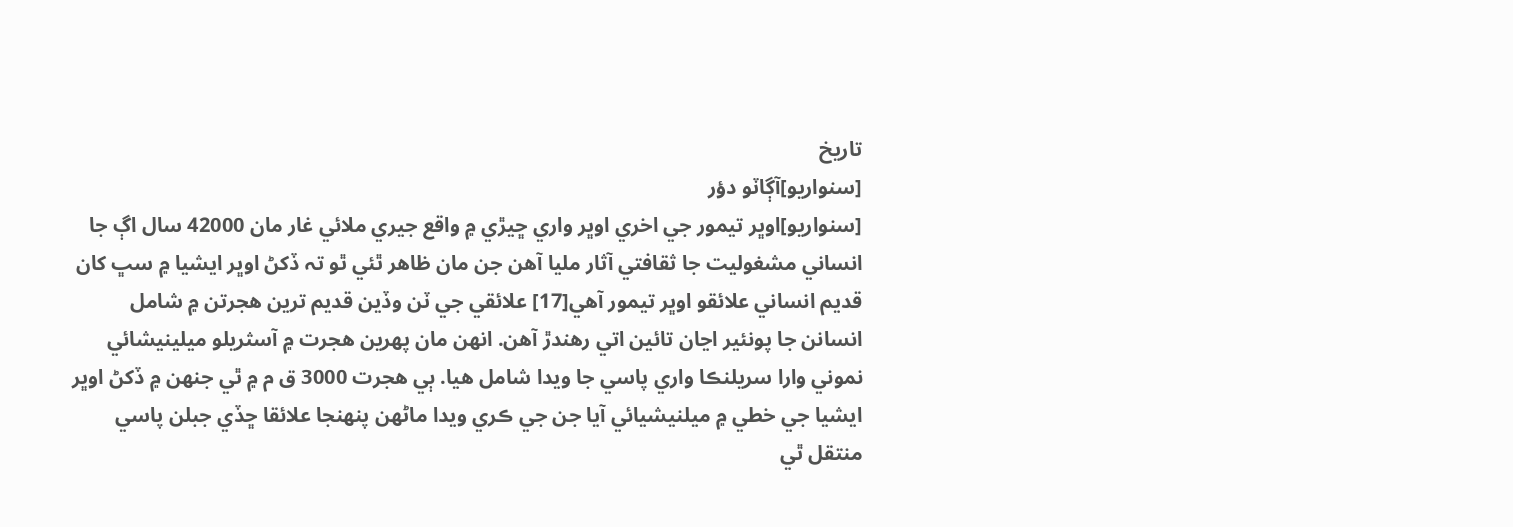تاريخ
[سنواريو]آڳاٽو دؤر
[سنواريو]اوڀر تيمور جي اخري اوڀر واري ڇيڙي ۾ واقع جيري ملائي غار مان 42000 سال اڳ جا انساني مشغوليت جا ثقافتي آثار مليا آهن جن مان ظاھر ٿئي ٿو تہ ڏکڻ اوڀر ايشيا ۾ سڀ کان قديم انساني علائقو اوڀر تيمور آھي[17] علائقي جي ٽن وڏين قديم ترين ھجرتن ۾ شامل انسانن جا پونئير اڃان تائين اتي رھندڙ آھن. انھن مان پھرين ھجرت ۾ آسثريلو ميلينيشائي نموني وارا سريلنڪا واري پاسي جا ويدا شامل ھيا. ٻي ھجرت 3000 ق م ۾ ٿي جنھن ۾ ڏکڻ اوڀر ايشيا جي خطي ۾ ميلنيشيائي آيا جن جي ڪري ويدا ماڻھن پنھنجا علائقا ڇڏي جبلن پاسي منتقل ٿي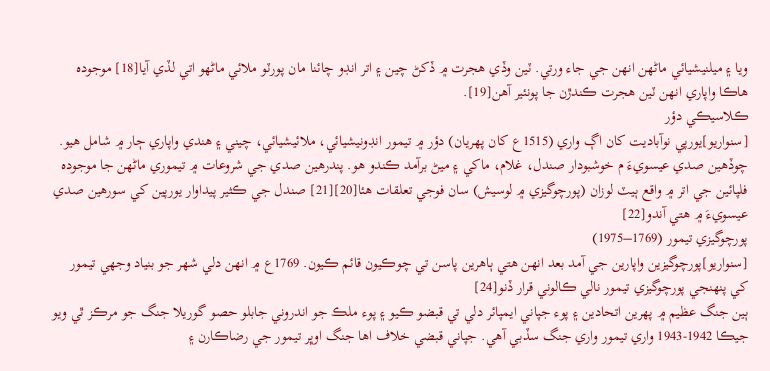ويا ۽ ميلنيشيائي ماڻھن انھن جي جاء ورتي. ٽين وڏي ھجرت ۾ ڏکڻ چين ۽ اتر انڊو چائنا مان پورٽو ملائي ماڻھو اتي لڏي آيا[18] موجوده ھاڪا واپاري انھن ٽين ھجرت ڪندڙن جا پونئير آهن[19].
ڪلاسيڪي دؤر
[سنواريو]يورپي نوآباديت کان اڳ واري (1515ع کان پھريان) دؤر ۾ تيمور انڊونيشيائي، ملائيشيائي، چيني ۽ ھندي واپاري ڄار ۾ شامل ھيو. چوڏھين صدي عيسويءَ م خوشبودار صندل، غلام، ماکي ۽ ميڻ برآمد ڪندو هو. پندرهين صدي جي شروعات ۾ تيموري ماڻھن جا موجوده فلپائين جي اتر ۾ واقع ٻيٽ لوزان (پورچوگيزي ۾ لوسيش) سان فوجي تعلقات ھئا[20][21] صندل جي ڪثير پيداوار يورپين کي سورھين صدي عيسويءَ ۾ ھتي آندو[22]
پورچوگيزي تيمور (1769–1975)
[سنواريو]پورچوگيزين واپارين جي آمد بعد انھن ھتي ٻاھرين پاسن تي چوڪيون قائم ڪيون. 1769ع ۾ انھن دلي شھر جو بنياد وجھي تيمور کي پنھنجي پورچوگيزي تيمور نالي ڪالوني قرار ڏنو[24]
ٻين جنگ عظيم ۾ پھرين اتحادين ۽ پوء جپاني ايمپائر دلي تي قبضو ڪيو ۽ پوء ملڪ جو اندروني جابلو حصو گوريلا جنگ جو مرڪز ٿي ويو جيڪا 1942-1943 واري تيمور واري جنگ سڏبي آھي. جپاني قبضي خلاف اھا جنگ اوڀر تيمور جي رضاڪارن ۽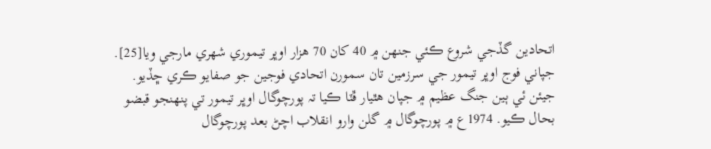اتحادين گڏجي شروع ڪئي جنھن ۾ 40 کان 70 ھزار اوڀر تيموري شھري مارجي ويا[25]. جپاني فوج اوڀر تيمور جي سرزمين تان سمورن اتحادي فوجين جو صفايو ڪري ڇڏيو. جيئن ئي ٻين جنگ عظيم ۾ جپان ھٿيار ڦٽا ڪيا تہ پورچوگال اوڀر تيمور تي پنھنجو قبضو بحال ڪيو. 1974ع ۾ پورچوگال ۾ گلن وارو انقلاب اچڻ بعد پورچوگال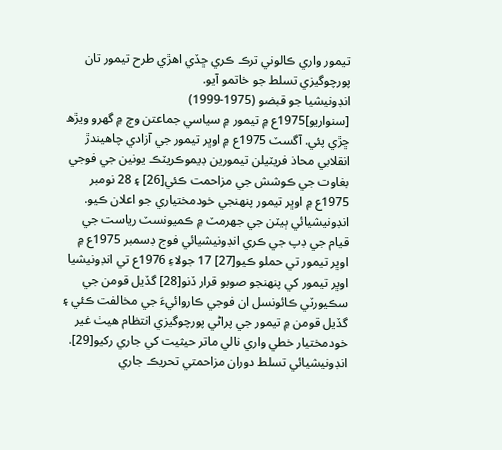تيمور واري ڪالوني ترڪ ڪري ڇڏي اھڙي طرح تيمور تان پورچوگيزي تسلط جو خاتمو آيو.
انڊونيشيا جو قبضو (1975-1999)
[سنواريو]1975ع ۾ تيمور ۾ سياسي جماعتن وچ ۾ گھرو ويڙھ ڇڙي پئي. آگسٽ 1975ع ۾ اوڀر تيمور جي آزادي چاهيندڙ انقلابي محاذ فريٽيلن تيمورين ڊيموڪريٽڪ يونين جي فوجي بغاوت جي ڪوشش جي مزاحمت ڪئي[26] ۽ 28 نومبر 1975ع ۾ اوڀر تيمور پنھنجي خودمختياري جو اعلان ڪيو. انڊونيشيائي ٻيٽن جي جھرمٽ ۾ ڪميونسٽ رياست جي قيام جي ڊپ جي ڪري انڊونيشيائي فوج ڊسمبر 1975ع ۾ اوڀر تيمور تي حملو ڪيو[27] 17 جولاءِ 1976ع تي انڊونيشيا اوڀر تيمور کي پنھنجو صوبو قرار ڏنو[28] گڏيل قومن جي سڪيورٽي ڪائونسل ان فوجي ڪاروائيءَ جي مخالفت ڪئي ۽ گڏيل قومن ۾ تيمور جي پراڻي پورچوگيزي انتظام ھيٺ غير خودمختيار خطي واري نالي ماتر حيثيت کي جاري رکيو[29]. انڊونيشيائي تسلط دوران مزاحمتي تحريڪ جاري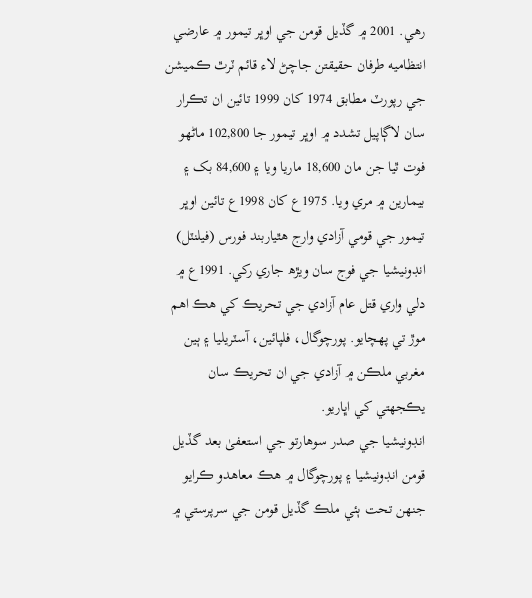رھي. 2001 ۾ گڏيل قومن جي اوڀر تيمور ۾ عارضي انتظاميه طرفان حقيقتن جاچڻ لاء قائم ٽرٿ ڪميشن جي رپورٽ مطابق 1974 کان 1999 تائين ان تڪرار سان لاڳاپيل تشدد ۾ اوڀر تيمور جا 102,800 ماڻھو فوت ٿيا جن مان 18,600 ماريا ويا ۽ 84,600 بک ۽ بيمارين ۾ مري ويا. 1975ع کان 1998ع تائين اوڀر تيمور جي قومي آزادي وارج ھٿياربند فورس (فيلنٽل) انڊونيشيا جي فوج سان ويڙھ جاري رکي. 1991ع ۾ دلي واري قتل عام آزادي جي تحريڪ کي ھڪ اھم موڙ تي پھچايو. پورچوگال، فلپائين، آسٽريليا ۽ ٻين مغربي ملڪن ۾ آزادي جي ان تحريڪ سان يڪجهتي کي اڀاريو.
انڊونيشيا جي صدر سوھارتو جي استعفیٰ بعد گڏيل قومن انڊونيشيا ۽ پورچوگال ۾ ھڪ معاھدو ڪرايو جنھن تحت ٻئي ملڪ گڏيل قومن جي سرپرستي ۾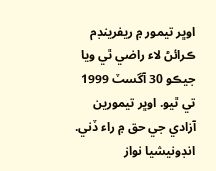اوڀر تيمور ۾ ريفرينڊم ڪرائڻ لاء راضي ٿي ويا جيڪو 30 آگسٽ 1999 تي ٿيو. اوڀر تيمورين آزادي جي حق ۾ راء ڏني. انڊونيشيا نواز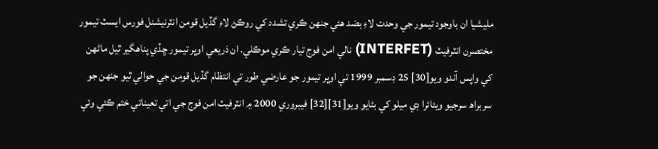مليشيا ان باوجود تيمور جي وحدت لاءِ بضد ھئي جنھن ڪري تشدد کي روڪڻ لاءِ گڏيل قومن انٽرنيشنل فورس ايسٽ تيمور مختصرن انٽرفيٽ (INTERFET) نالي امن فوج تيار ڪري موڪلي. ان ذريعي اوڀر تيمور ڇڏي پناهگير ٿيل ماڻھن کي واپس آندو ويو[30] 25 ڊسمبر 1999 تي اوڀر تيمور جو عارضي طور تي انتظام گڏيل قومن جي حوالي ٿيو جنھن جو سربراھ سرجيو ويئائرا ڊي ميلو کي بڻايو ويو[31][32] فيبروري 2000 ۾ انٽرفيٽ امن فوج جي اتي تعيناتي ختم ڪئي وئي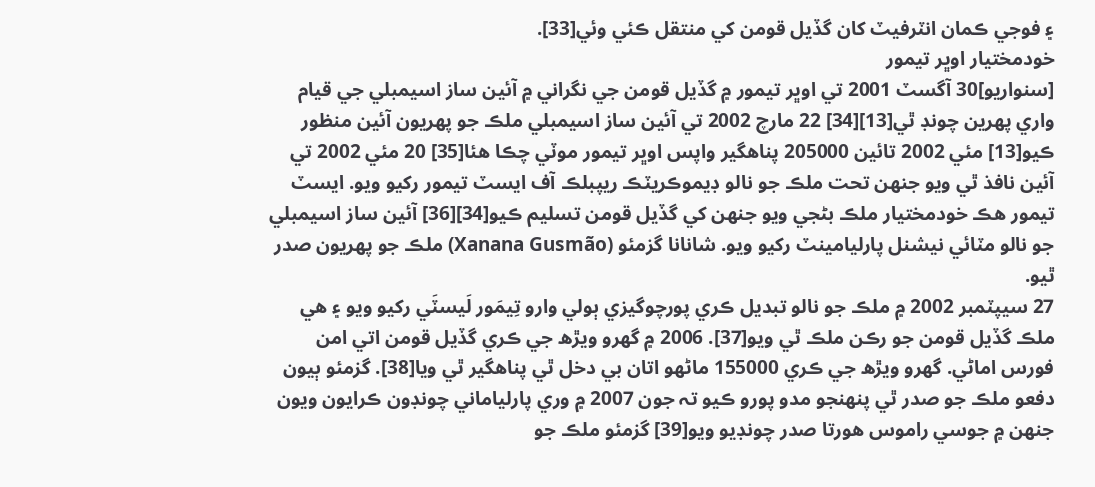۽ فوجي ڪمان انٽرفيٽ کان گڏيل قومن کي منتقل ڪئي وئي[33].
خودمختيار اوڀر تيمور
[سنواريو]30 آگسٽ 2001 تي اوڀر تيمور ۾ گڏيل قومن جي نگراني ۾ آئين ساز اسيمبلي جي قيام واري پھرين چونڊ ٿي[13][34] 22 مارچ 2002 تي آئين ساز اسيمبلي ملڪ جو پھريون آئين منظور ڪيو[13] مئي 2002 تائين 205000 پناهگير واپس اوڀر تيمور موٽي چڪا ھئا[35] 20 مئي 2002 تي آئين نافذ ٿي ويو جنھن تحت ملڪ جو نالو ڊيموڪريٽڪ ريپبلڪ آف ايسٽ تيمور رکيو ويو. ايسٽ تيمور ھڪ خودمختيار ملڪ بڻجي ويو جنھن کي گڏيل قومن تسليم ڪيو[34][36] آئين ساز اسيمبلي جو نالو مٽائي نيشنل پارليامينٽ رکيو ويو. شانانا گزمئو (Xanana Gusmão) ملڪ جو پھريون صدر ٿيو.
27 سيپٽمبر 2002 ۾ ملڪ جو نالو تبديل ڪري پورچوگيزي ٻولي وارو تِيمَور لَيسٽَي رکيو ويو ۽ ھي ملڪ گڏيل قومن جو رڪن ملڪ ٿي ويو[37]. 2006 ۾ گھرو ويڙھ جي ڪري گڏيل قومن اتي امن فورس اماڻي. گھرو ويڙھ جي ڪري 155000 ماڻھو اتان بي دخل ٿي پناهگير ٿي ويا[38]. گزمئو ٻيون دفعو ملڪ جو صدر ٿي پنھنجو مدو پورو ڪيو تہ جون 2007 ۾ وري پارلياماني چونڊون ڪرايون ويون جنھن ۾ جوسي راموس ھورتا صدر چونڊيو ويو[39] گزمئو ملڪ جو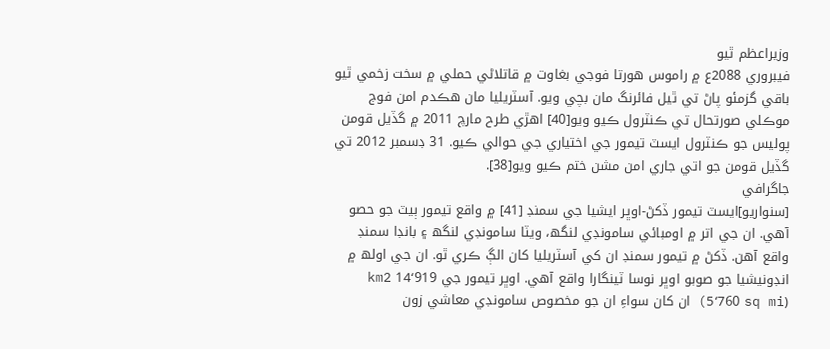وزيراعظم ٿيو
فيبروري 2088ع ۾ راموس ھورتا فوجي بغاوت ۾ قاتلاڻي حملي ۾ سخت زخمي ٿيو باقي گزمئو پاڻ تي ٿيل فائرنگ مان بچي ويو. آسٽريليا مان ھڪدم امن فوج موڪلي صورتحال تي ڪنٽرول ڪيو ويو[40] اھڙي طرح مارچ 2011 ۾ گڏيل قومن پوليس جو ڪنٽرول ايسٽ تيمور جي اختياري جي حوالي ڪيو. 31 ڊسمبر 2012 تي گڏيل قومن جو اتي جاري امن مشن ختم ڪيو ويو[38].
جاگرافي
[سنواريو]ايسٽ تيمور ڏکڻ-اوڀر ايشيا جي سمنڊ [41] ۾ واقع تيمور ٻيٽ جو حصو آهي. ان جي اتر ۾ اومبائي سامونڊي لنگھ، ويٽا سامونڊي لنگھ ۽ بانڊا سمنڊ واقع آھن. ڏکڻ ۾ تيمور سمنڊ ان کي آسٽريليا کان الڳ ڪري ٿو. ان جي اولھ ۾ انڊونيشيا جو صوبو اوڀر نوسا ٽينگارا واقع آهي. اوڀر تيمور جي 14٬919 km2 (5٬760 sq mi) ان کان سواءِ ان جو مخصوص سامونڊي معاشي زون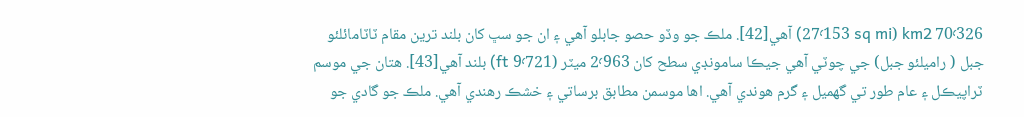70٬326 km2 (27٬153 sq mi) آهي[42]. ملڪ جو وڏو حصو جابلو آھي ۽ ان جو سڀ کان بلند ترين مقام ٽاٽامائلئو جبل ( راميلئو جبل) جي چوٽي آھي جيڪا سامونڊي سطح کان 2٬963 ميٽر (9٬721 ft) بلند آھي[43]. ھتان جي موسم ٽراپيڪل ۽ عام طور تي گھميل ۽ گرم ھوندي آھي. اھا موسمن مطابق برساتي ۽ خشڪ رھندي آھي. ملڪ جو گادي جو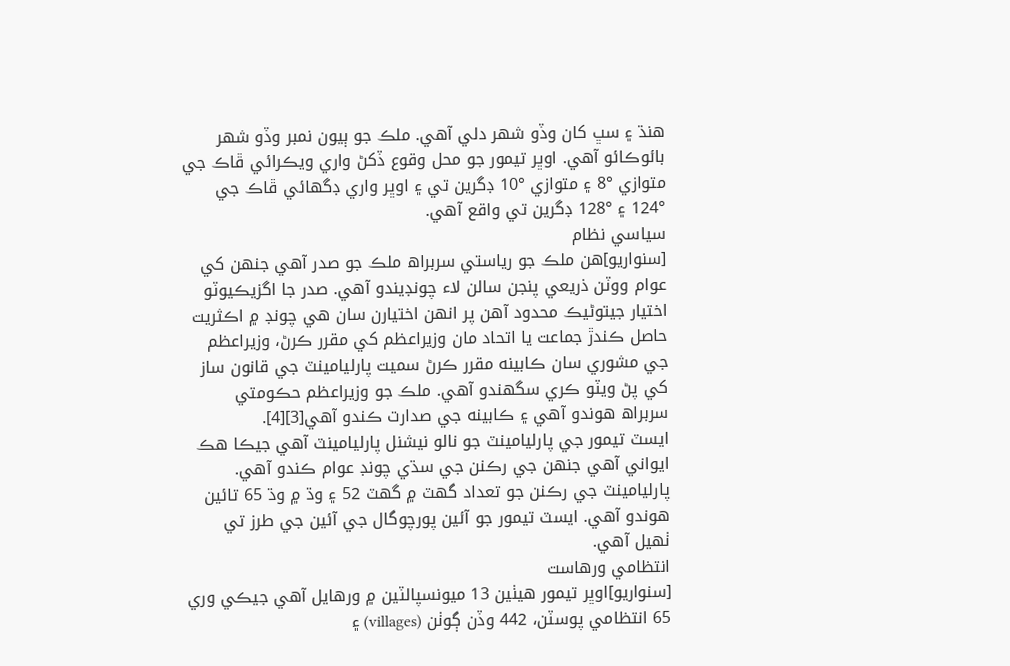هنڌ ۽ سڀ کان وڏو شھر دلي آھي. ملڪ جو ٻيون نمبر وڏو شهر بائوڪائو آھي. اوڀر تيمور جو محل وقوع ڏکڻ واري ويڪرائي ڦاڪ جي متوازي °8 ۽ متوازي °10 ڊگرين تي ۽ اوڀر واري ڊگھائي ڦاڪ جي °124 ۽ °128 ڊگرين تي واقع آهي.
سياسي نظام
[سنواريو]ھن ملڪ جو رياستي سربراھ ملڪ جو صدر آھي جنھن کي عوام ووٽن ذريعي پنجن سالن لاء چونڊيندو آھي. صدر جا اگزيڪيوٽو اختيار جيتوڻيڪ محدود آھن پر انھن اختيارن سان ھي چونڊ ۾ اڪثريت حاصل ڪندڙ جماعت يا اتحاد مان وزيراعظم کي مقرر ڪرڻ، وزيراعظم جي مشوري سان ڪابينه مقرر ڪرڻ سميت پارليامينٽ جي قانون ساز کي پڻ ويٽو ڪري سگھندو آھي. ملڪ جو وزيراعظم حڪومتي سربراھ ھوندو آھي ۽ ڪابينه جي صدارت ڪندو آهي[3][4].
ايسٽ تيمور جي پارليامينٽ جو نالو نيشنل پارليامينٽ آھي جيڪا ھڪ ايواني آھي جنھن جي رڪنن جي سڌي چونڊ عوام ڪندو آهي. پارليامينٽ جي رڪنن جو تعداد گھٽ ۾ گھٽ 52 ۽ وڌ ۾ وڌ 65 تائين ھوندو آھي. ايسٽ تيمور جو آئين پورچوگال جي آئين جي طرز تي ٺھيل آھي.
انتظامي ورهاست
[سنواريو]اوڀر تيمور ھيٺين 13 ميونسپالٽين ۾ ورھايل آھي جيڪي وري 65 انتظامي پوسٽن، 442 وڏن ڳوٺن (villages) ۽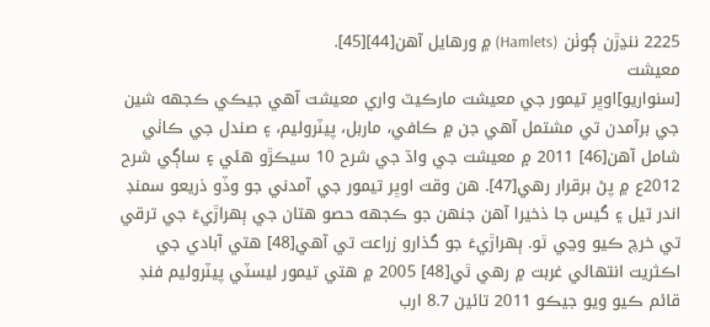2225 ننڍڙن ڳوٺن (Hamlets) ۾ ورھايل آھن[44][45].
معيشت
[سنواريو]اوڀر تيمور جي معيشت مارڪيٽ واري معيشت آھي جيڪي ڪجهه شين جي برآمدن تي مشتمل آهي جن ۾ ڪافي، ماربل، پيٽروليم، ۽ صندل جي ڪاٺي شامل آهن[46] 2011 ۾ معيشت جي واڌ جي شرح 10 سيڪڙو ھئي ۽ ساڳي شرح 2012ع ۾ پڻ برقرار رھي[47]. ھن وقت اوڀر تيمور جي آمدني جو وڏو ذريعو سمنڊ اندر تيل ۽ گيس جا ذخيرا آھن جنھن جو ڪجهه حصو ھتان جي ٻھراڙيءَ جي ترقي تي خرچ ڪيو وڃي ٿو. ٻھراڙيءَ جو گذارو زراعت تي آهي[48] ھتي آبادي جي اڪثريت انتھائي غربت ۾ رھي ٿي[48] 2005 ۾ ھتي تيمور ليسٽي پيٽروليم فنڊ قائم ڪيو ويو جيڪو 2011 تائين 8.7 ارب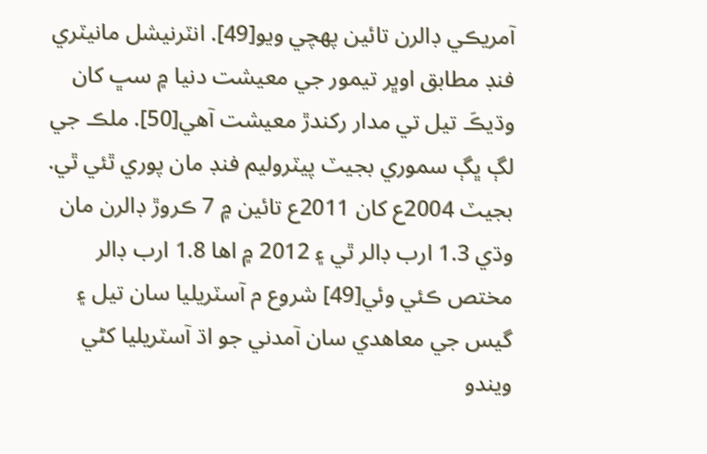آمريڪي ڊالرن تائين پهچي ويو[49]. انٽرنيشل مانيٽري فنڊ مطابق اوڀر تيمور جي معيشت دنيا ۾ سڀ کان وڌيڪَ تيل تي مدار رکندڙ معيشت آھي[50]. ملڪ جي لڳ ڀڳ سموري بجيٽ پيٽروليم فنڊ مان پوري ٿئي ٿي. بجيٽ 2004ع کان 2011ع تائين ۾ 7 ڪروڙ ڊالرن مان وڌي 1.3 ارب ڊالر ٿي ۽ 2012 ۾ اھا 1.8 ارب ڊالر مختص ڪئي وئي[49] شروع م آسٽريليا سان تيل ۽ گيس جي معاھدي سان آمدني جو اڌ آسٽريليا کڻي ويندو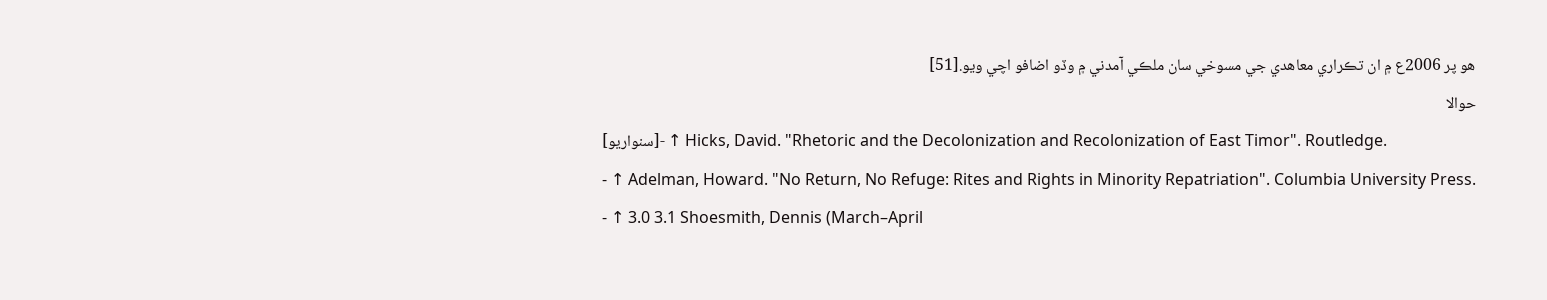هو پر 2006ع ۾ ان تڪراري معاھدي جي مسوخي سان ملڪي آمدني ۾ وڏو اضافو اچي ويو.[51]
حوالا
[سنواريو]- ↑ Hicks, David. "Rhetoric and the Decolonization and Recolonization of East Timor". Routledge.
- ↑ Adelman, Howard. "No Return, No Refuge: Rites and Rights in Minority Repatriation". Columbia University Press.
- ↑ 3.0 3.1 Shoesmith, Dennis (March–April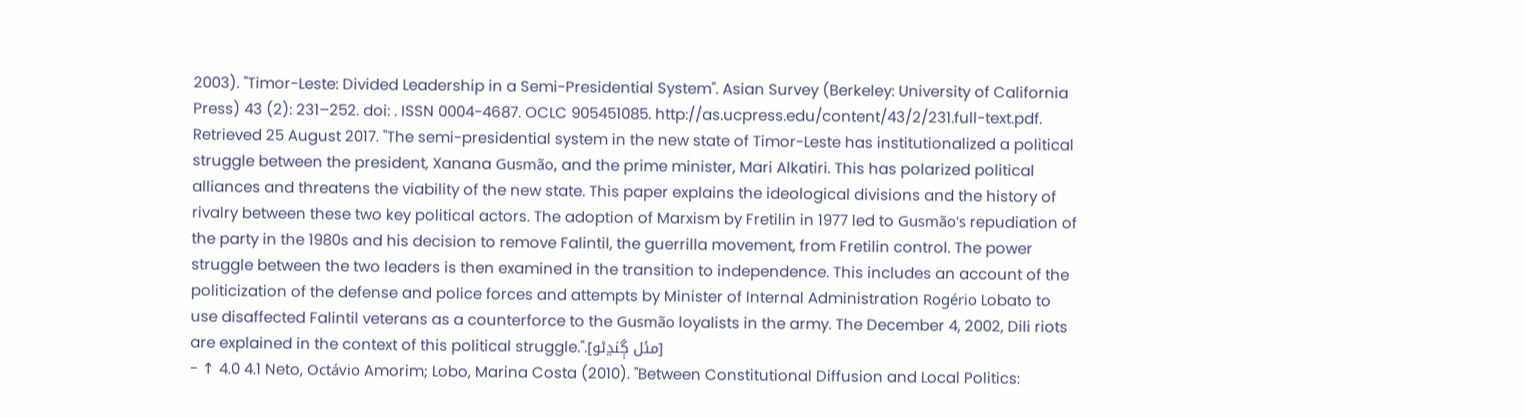2003). "Timor-Leste: Divided Leadership in a Semi-Presidential System". Asian Survey (Berkeley: University of California Press) 43 (2): 231–252. doi: . ISSN 0004-4687. OCLC 905451085. http://as.ucpress.edu/content/43/2/231.full-text.pdf. Retrieved 25 August 2017. "The semi-presidential system in the new state of Timor-Leste has institutionalized a political struggle between the president, Xanana Gusmão, and the prime minister, Mari Alkatiri. This has polarized political alliances and threatens the viability of the new state. This paper explains the ideological divisions and the history of rivalry between these two key political actors. The adoption of Marxism by Fretilin in 1977 led to Gusmão's repudiation of the party in the 1980s and his decision to remove Falintil, the guerrilla movement, from Fretilin control. The power struggle between the two leaders is then examined in the transition to independence. This includes an account of the politicization of the defense and police forces and attempts by Minister of Internal Administration Rogério Lobato to use disaffected Falintil veterans as a counterforce to the Gusmão loyalists in the army. The December 4, 2002, Dili riots are explained in the context of this political struggle.".[مئل ڳنڍڻو]
- ↑ 4.0 4.1 Neto, Octávio Amorim; Lobo, Marina Costa (2010). "Between Constitutional Diffusion and Local Politics: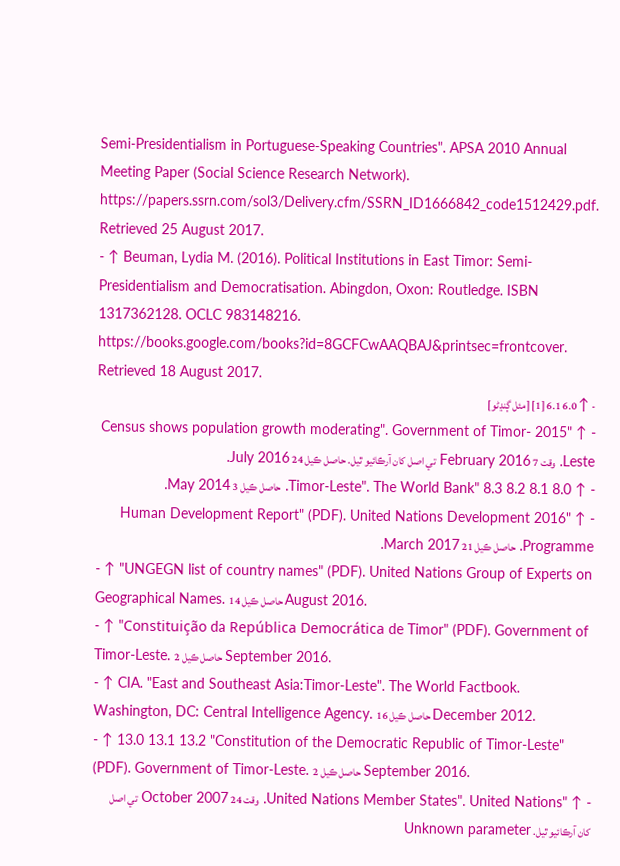Semi-Presidentialism in Portuguese-Speaking Countries". APSA 2010 Annual Meeting Paper (Social Science Research Network). https://papers.ssrn.com/sol3/Delivery.cfm/SSRN_ID1666842_code1512429.pdf. Retrieved 25 August 2017.
- ↑ Beuman, Lydia M. (2016). Political Institutions in East Timor: Semi-Presidentialism and Democratisation. Abingdon, Oxon: Routledge. ISBN 1317362128. OCLC 983148216. https://books.google.com/books?id=8GCFCwAAQBAJ&printsec=frontcover. Retrieved 18 August 2017.
- ↑ 6.0 6.1 [1] [مئل ڳنڍڻو]
- ↑ "2015 Census shows population growth moderating". Government of Timor-Leste. وقت 7 February 2016 تي اصل کان آرڪائيو ٿيل. حاصل ڪيل 24 July 2016.
- ↑ 8.0 8.1 8.2 8.3 "Timor-Leste". The World Bank. حاصل ڪيل 3 May 2014.
- ↑ "2016 Human Development Report" (PDF). United Nations Development Programme. حاصل ڪيل 21 March 2017.
- ↑ "UNGEGN list of country names" (PDF). United Nations Group of Experts on Geographical Names. حاصل ڪيل 14 August 2016.
- ↑ "Constituição da República Democrática de Timor" (PDF). Government of Timor-Leste. حاصل ڪيل 2 September 2016.
- ↑ CIA. "East and Southeast Asia:Timor-Leste". The World Factbook. Washington, DC: Central Intelligence Agency. حاصل ڪيل 16 December 2012.
- ↑ 13.0 13.1 13.2 "Constitution of the Democratic Republic of Timor-Leste" (PDF). Government of Timor-Leste. حاصل ڪيل 2 September 2016.
- ↑ "United Nations Member States". United Nations. وقت 24 October 2007 تي اصل کان آرڪائيو ٿيل. Unknown parameter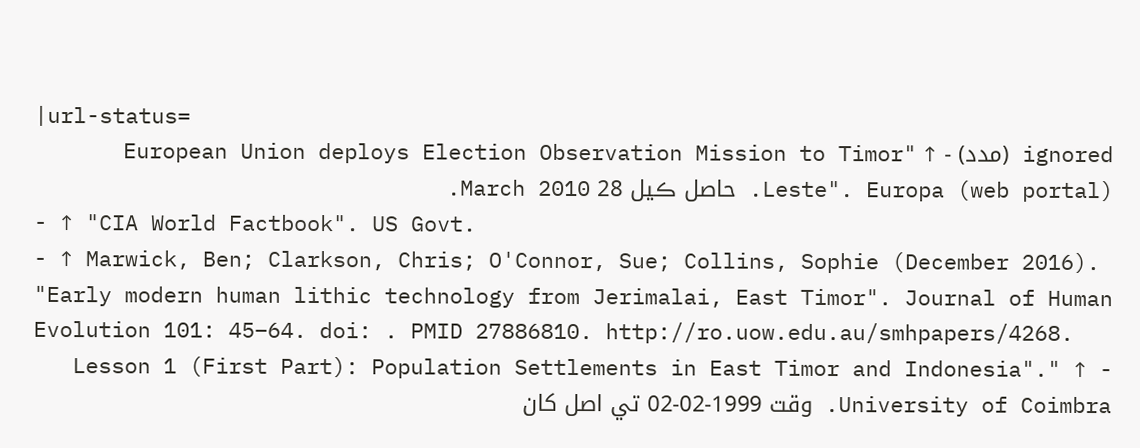|url-status=
ignored (مدد) - ↑ "European Union deploys Election Observation Mission to Timor Leste". Europa (web portal). حاصل ڪيل 28 March 2010.
- ↑ "CIA World Factbook". US Govt.
- ↑ Marwick, Ben; Clarkson, Chris; O'Connor, Sue; Collins, Sophie (December 2016). "Early modern human lithic technology from Jerimalai, East Timor". Journal of Human Evolution 101: 45–64. doi: . PMID 27886810. http://ro.uow.edu.au/smhpapers/4268.
- ↑ "Lesson 1 (First Part): Population Settlements in East Timor and Indonesia". University of Coimbra. وقت 1999-02-02 تي اصل کان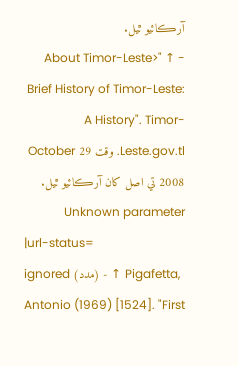آرڪائيو ٿيل.
- ↑ "About Timor-Leste> Brief History of Timor-Leste: A History". Timor-Leste.gov.tl. وقت 29 October 2008 تي اصل کان آرڪائيو ٿيل. Unknown parameter
|url-status=
ignored (مدد) - ↑ Pigafetta, Antonio (1969) [1524]. "First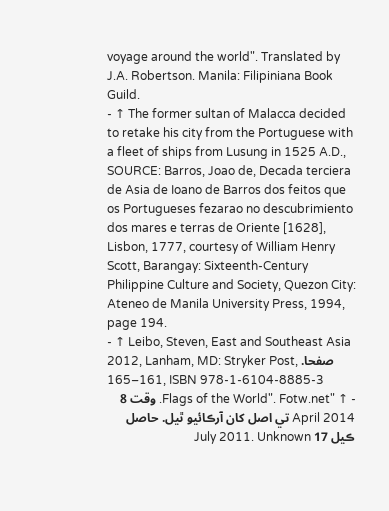voyage around the world". Translated by J.A. Robertson. Manila: Filipiniana Book Guild.
- ↑ The former sultan of Malacca decided to retake his city from the Portuguese with a fleet of ships from Lusung in 1525 A.D., SOURCE: Barros, Joao de, Decada terciera de Asia de Ioano de Barros dos feitos que os Portugueses fezarao no descubrimiento dos mares e terras de Oriente [1628], Lisbon, 1777, courtesy of William Henry Scott, Barangay: Sixteenth-Century Philippine Culture and Society, Quezon City: Ateneo de Manila University Press, 1994, page 194.
- ↑ Leibo, Steven, East and Southeast Asia 2012, Lanham, MD: Stryker Post, صفحا. 161–165, ISBN 978-1-6104-8885-3
- ↑ "Flags of the World". Fotw.net. وقت 8 April 2014 تي اصل کان آرڪائيو ٿيل. حاصل ڪيل 17 July 2011. Unknown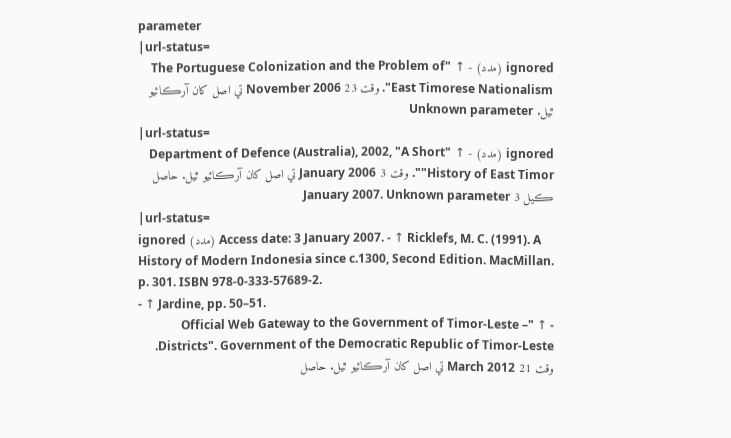parameter
|url-status=
ignored (مدد) - ↑ "The Portuguese Colonization and the Problem of East Timorese Nationalism". وقت 23 November 2006 تي اصل کان آرڪائيو ٿيل. Unknown parameter
|url-status=
ignored (مدد) - ↑ "Department of Defence (Australia), 2002, "A Short History of East Timor"". وقت 3 January 2006 تي اصل کان آرڪائيو ٿيل. حاصل ڪيل 3 January 2007. Unknown parameter
|url-status=
ignored (مدد) Access date: 3 January 2007. - ↑ Ricklefs, M. C. (1991). A History of Modern Indonesia since c.1300, Second Edition. MacMillan. p. 301. ISBN 978-0-333-57689-2.
- ↑ Jardine, pp. 50–51.
- ↑ "Official Web Gateway to the Government of Timor-Leste – Districts". Government of the Democratic Republic of Timor-Leste. وقت 21 March 2012 تي اصل کان آرڪائيو ٿيل. حاصل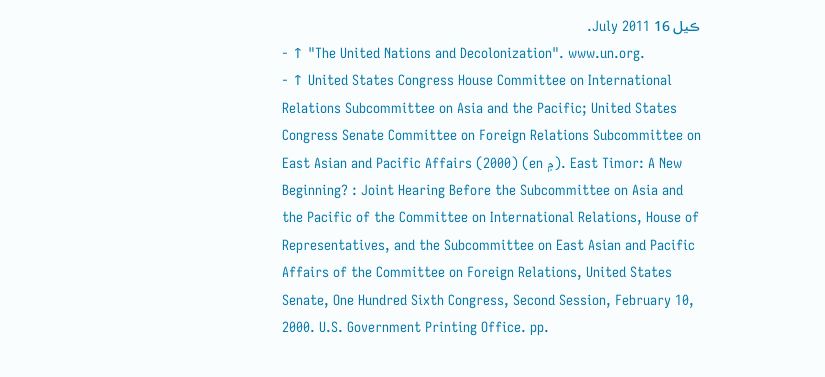ڪيل 16 July 2011.
- ↑ "The United Nations and Decolonization". www.un.org.
- ↑ United States Congress House Committee on International Relations Subcommittee on Asia and the Pacific; United States Congress Senate Committee on Foreign Relations Subcommittee on East Asian and Pacific Affairs (2000) (en ۾). East Timor: A New Beginning? : Joint Hearing Before the Subcommittee on Asia and the Pacific of the Committee on International Relations, House of Representatives, and the Subcommittee on East Asian and Pacific Affairs of the Committee on Foreign Relations, United States Senate, One Hundred Sixth Congress, Second Session, February 10, 2000. U.S. Government Printing Office. pp.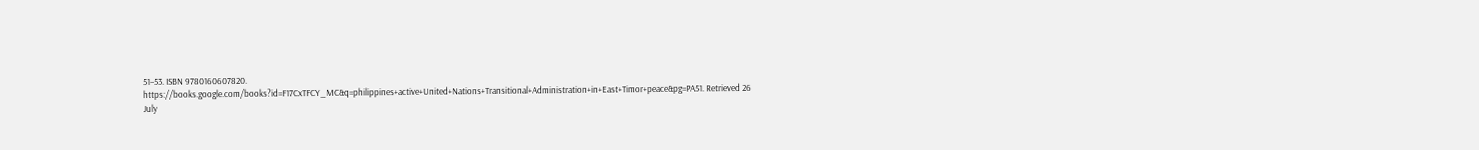51–53. ISBN 9780160607820. https://books.google.com/books?id=F17CxTFCY_MC&q=philippines+active+United+Nations+Transitional+Administration+in+East+Timor+peace&pg=PA51. Retrieved 26 July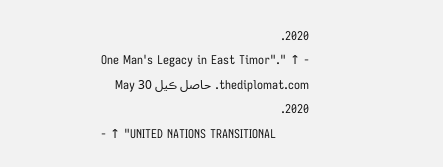2020.
- ↑ "One Man's Legacy in East Timor". thediplomat.com. حاصل ڪيل 30 May 2020.
- ↑ "UNITED NATIONS TRANSITIONAL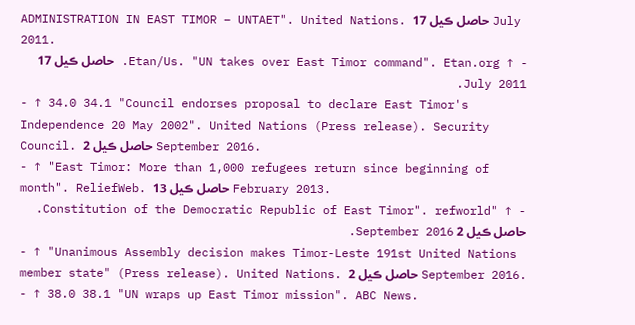ADMINISTRATION IN EAST TIMOR – UNTAET". United Nations. حاصل ڪيل 17 July 2011.
- ↑ Etan/Us. "UN takes over East Timor command". Etan.org. حاصل ڪيل 17 July 2011.
- ↑ 34.0 34.1 "Council endorses proposal to declare East Timor's Independence 20 May 2002". United Nations (Press release). Security Council. حاصل ڪيل 2 September 2016.
- ↑ "East Timor: More than 1,000 refugees return since beginning of month". ReliefWeb. حاصل ڪيل 13 February 2013.
- ↑ "Constitution of the Democratic Republic of East Timor". refworld. حاصل ڪيل 2 September 2016.
- ↑ "Unanimous Assembly decision makes Timor-Leste 191st United Nations member state" (Press release). United Nations. حاصل ڪيل 2 September 2016.
- ↑ 38.0 38.1 "UN wraps up East Timor mission". ABC News.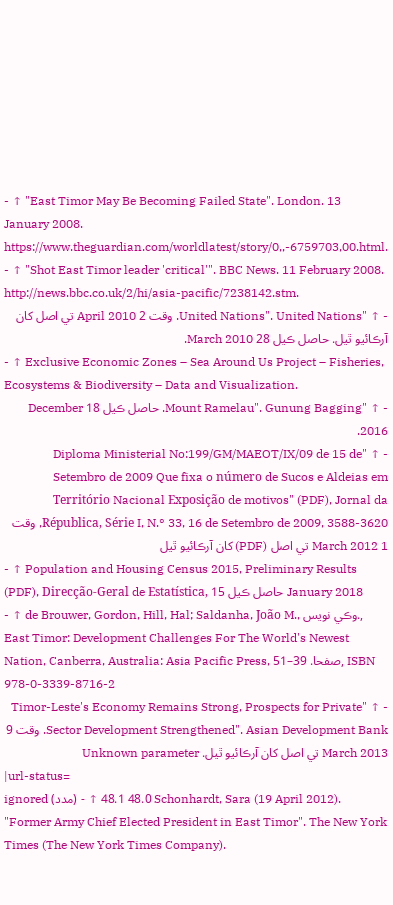- ↑ "East Timor May Be Becoming Failed State". London. 13 January 2008. https://www.theguardian.com/worldlatest/story/0,,-6759703,00.html.
- ↑ "Shot East Timor leader 'critical'". BBC News. 11 February 2008. http://news.bbc.co.uk/2/hi/asia-pacific/7238142.stm.
- ↑ "United Nations". United Nations. وقت 2 April 2010 تي اصل کان آرڪائيو ٿيل. حاصل ڪيل 28 March 2010.
- ↑ Exclusive Economic Zones – Sea Around Us Project – Fisheries, Ecosystems & Biodiversity – Data and Visualization.
- ↑ "Mount Ramelau". Gunung Bagging. حاصل ڪيل 18 December 2016.
- ↑ "Diploma Ministerial No:199/GM/MAEOT/IX/09 de 15 de Setembro de 2009 Que fixa o número de Sucos e Aldeias em Território Nacional Exposição de motivos" (PDF), Jornal da Républica, Série I, N.° 33, 16 de Setembro de 2009, 3588-3620, وقت 1 March 2012 تي اصل (PDF) کان آرڪائيو ٿيل
- ↑ Population and Housing Census 2015, Preliminary Results (PDF), Direcção-Geral de Estatística, حاصل ڪيل 15 January 2018
- ↑ de Brouwer, Gordon, Hill, Hal; Saldanha, João M., وڪي نويس., East Timor: Development Challenges For The World's Newest Nation, Canberra, Australia: Asia Pacific Press, صفحا. 39–51, ISBN 978-0-3339-8716-2
- ↑ "Timor-Leste's Economy Remains Strong, Prospects for Private Sector Development Strengthened". Asian Development Bank. وقت 9 March 2013 تي اصل کان آرڪائيو ٿيل. Unknown parameter
|url-status=
ignored (مدد) - ↑ 48.0 48.1 Schonhardt, Sara (19 April 2012). "Former Army Chief Elected President in East Timor". The New York Times (The New York Times Company).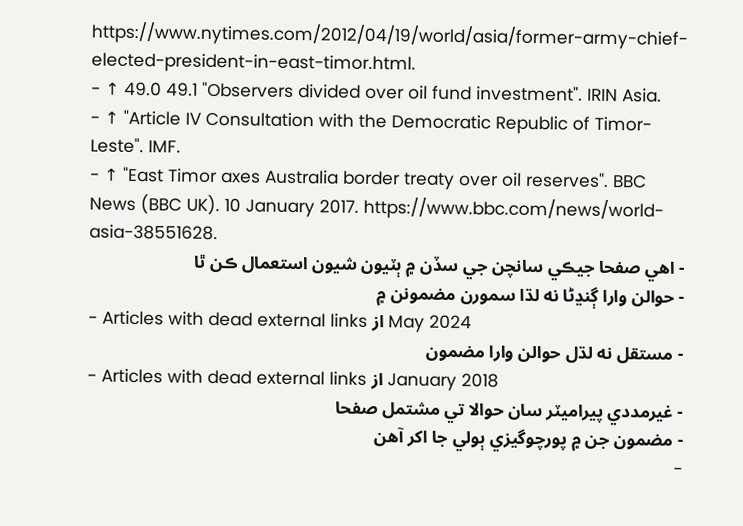https://www.nytimes.com/2012/04/19/world/asia/former-army-chief-elected-president-in-east-timor.html.
- ↑ 49.0 49.1 "Observers divided over oil fund investment". IRIN Asia.
- ↑ "Article IV Consultation with the Democratic Republic of Timor-Leste". IMF.
- ↑ "East Timor axes Australia border treaty over oil reserves". BBC News (BBC UK). 10 January 2017. https://www.bbc.com/news/world-asia-38551628.
- اھي صفحا جيڪي سانچن جي سڏن ۾ ٻٽيون شيون استعمال ڪن ٿا
- حوالن وارا ڳنڍڻا نه لڌا سمورن مضمونن ۾
- Articles with dead external links از May 2024
- مستقل نه لڌل حوالن وارا مضمون
- Articles with dead external links از January 2018
- غيرمددي پيراميٽر سان حوالا تي مشتمل صفحا
- مضمون جن ۾ پورچوگيزي ٻولي جا اکر آھن
-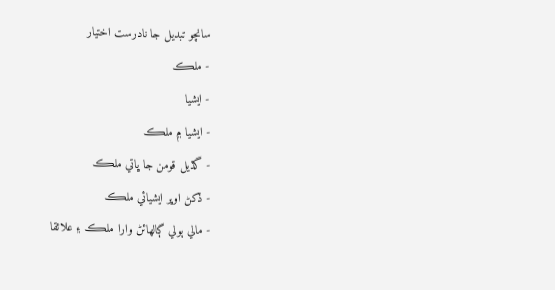سانچو تبديل جا نادرست اختيار
- ملڪ
- ايشيا
- ايشيا ۾ ملڪ
- گڏيل قومن جا ڀاتي ملڪ
- ڏکڻ اوڀر ايشيائي ملڪ
- مالي ٻولي ڳالھائڻ وارا ملڪ ۽ علائقا